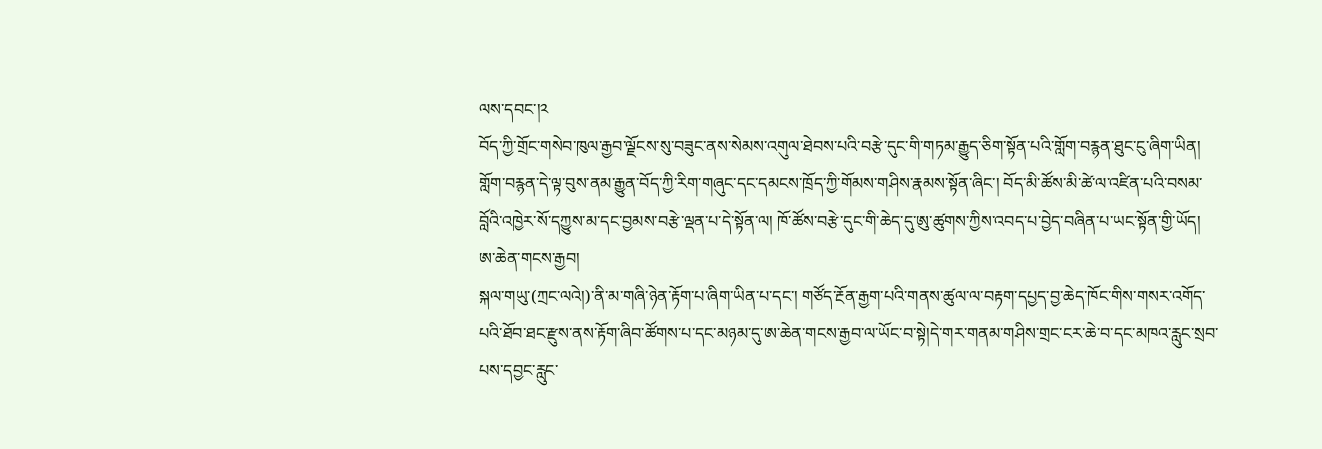ལས་དབང་།༢
བོད་ཀྱི་གྲོང་གསེབ་ཁུལ་རྒྱབ་ལྗོངས་སུ་བཟུང་ནས་སེམས་འགུལ་ཐེབས་པའི་བརྩེ་དུང་གི་གཏམ་རྒྱུད་ཅིག་སྟོན་པའི་གློག་བརྙན་ཐུང་ངུ་ཞིག་ཡིན། གློག་བརྙན་དེ་ལྟ་བུས་ནམ་རྒྱུན་བོད་ཀྱི་རིག་གཞུང་དང་དམངས་ཁྲོད་ཀྱི་གོམས་གཤིས་རྣམས་སྟོན་ཞིང་། བོད་མི་ཚོས་མི་ཚེ་ལ་འཛིན་པའི་བསམ་བློའི་འཁྱེར་སོ་དཀྱུས་མ་དང་བྱམས་བརྩེ་ལྡན་པ་དེ་སྟོན་ལ། ཁོ་ཚོས་བརྩེ་དུང་གི་ཆེད་དུ་ཨུ་ཚུགས་ཀྱིས་འབད་པ་བྱེད་བཞིན་པ་ཡང་སྟོན་གྱི་ཡོད།
ཨ་ཆེན་གངས་རྒྱབ།
སྐལ་གཡུ་(ཀྲང་ལའེ།)་ནི་མ་གཞི་ཉེན་རྟོག་པ་ཞིག་ཡིན་པ་དང་། གཙོད་རྔོན་རྒྱག་པའི་གནས་ཚུལ་ལ་བརྟག་དཔྱད་བྱ་ཆེད་ཁོང་གིས་གསར་འགོད་པའི་ཐོབ་ཐང་རྫུས་ནས་རྟོག་ཞིབ་ཚོགས་པ་དང་མཉམ་དུ་ཨ་ཆེན་གངས་རྒྱབ་ལ་ཡོང་བ་སྟེ།དེ་གར་གནམ་གཤིས་གྲང་ངར་ཆེ་བ་དང་མཁའ་རླུང་སྲབ་པས་དབྱང་རླུང་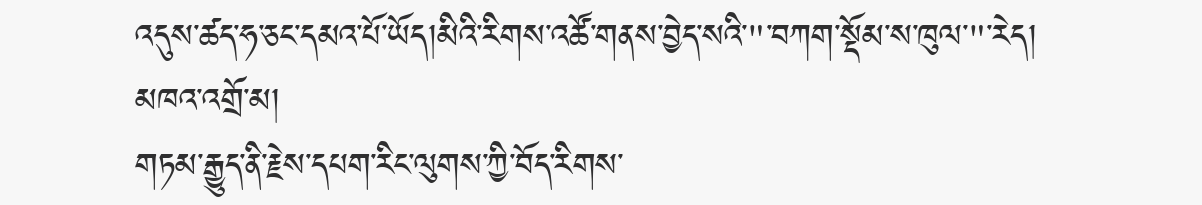འདུས་ཚད་ཧ་ཅང་དམའ་པོ་ཡོད།མིའི་རིགས་འཚོ་གནས་བྱེད་སའི་"་བཀག་སྡོམ་ས་ཁུལ་"་རེད།
མཁའ་འགྲོ་མ།
གཏམ་རྒྱུད་ནི་རྗེས་དཔག་རིང་ལུགས་ཀྱི་བོད་རིགས་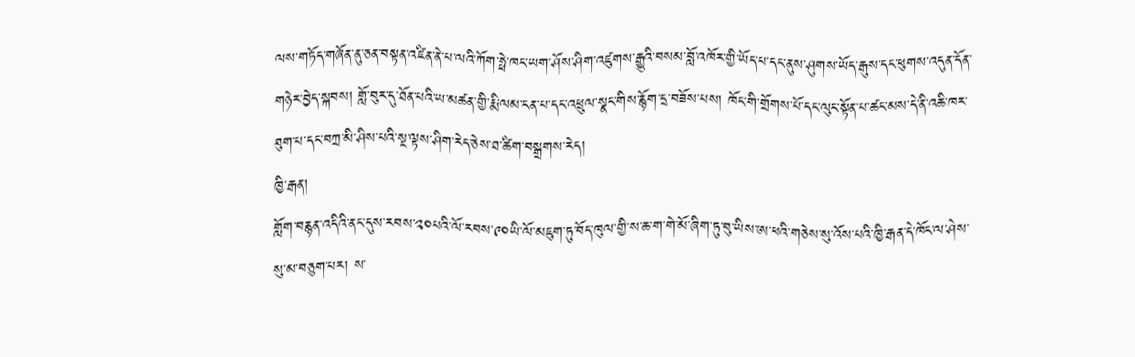ལས་གཏོད་གཞོན་ནུ་ཅན་བསྟན་འཛིན་ནེ་པ་ལའི་ཀོག་ཧྥེ་ཁང་ཡག་ཤོས་ཤིག་འཛུགས་རྒྱུའི་བསམ་བློ་འཁོར་གྱི་ཡོད་པ་དང་ནུས་ཤུགས་ཡོད་རྒུས་དང་ཕུགས་འདུན་དོན་གཉེར་བྱེད་སྐབས། གློ་བུར་དུ་ཐོན་པའི་ཡ་མཚན་གྱི་རྨི་ལམ་ངན་པ་དང་འཕྲུལ་སྣང་གིས་རྙོག་དྲ་བཟོས་པས། ཁོང་གི་གྲོགས་པོ་དང་ལུང་སྟོན་པ་ཚང་མས་དེ་ནི་འཆི་ཁར་ཐུག་པ་དང་བཀྲ་མི་ཤིས་པའི་སྔ་ལྟས་ཤིག་རེད་ཅེས་ཐ་ཚིག་བསྒྲགས་རེད།
ཁྱི་རྒན།
གློག་བརྙན་འདིའི་ནང་དུས་རབས་༢༠པའི་ལོ་རབས་༩༠ཡི་ལོ་མཇུག་ཏུ་བོད་ཁུལ་གྱི་ས་ཆ་ག་གེ་མོ་ཞིག་ཏུ་བུ་ཡིས་ཨ་ཕའི་གཅེས་སུ་འོས་པའི་ཁྱི་རྒན་དེ་ཁོང་ལ་ཤེས་སུ་མ་བཅུག་པར། ས་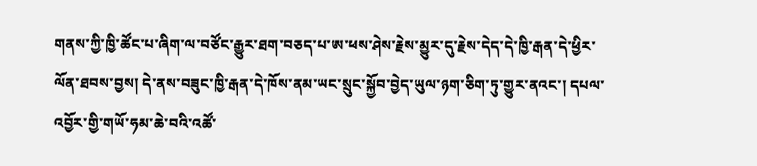གནས་ཀྱི་ཁྱི་ཚོང་པ་ཞིག་ལ་བཙོང་རྒྱུར་ཐག་བཅད་པ་ཨ་ཕས་ཤེས་རྗེས་མྱུར་དུ་རྗེས་དེད་དེ་ཁྱི་རྒན་དེ་ཕྱིར་ལོན་ཐབས་བྱས། དེ་ནས་བཟུང་ཁྱི་རྒན་དེ་ཁོས་ནམ་ཡང་སྲུང་སྐྱོབ་བྱེད་ཡུལ་ཉག་ཅིག་ཏུ་གྱུར་ནའང་། དཔལ་འབྱོར་གྱི་གཡོ་ཧམ་ཆེ་བའི་འཚོ་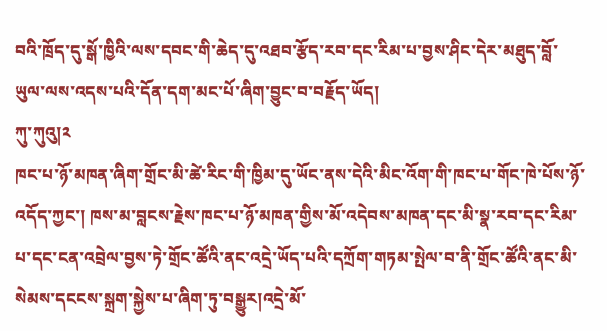བའི་ཁྲོད་དུ་སྒོ་ཁྱིའི་ལས་དབང་གི་ཆེད་དུ་འཐབ་རྩོད་རབ་དང་རིམ་པ་བྱས་ཤིང་དེར་མཐུད་བློ་ཡུལ་ལས་འདས་པའི་དོན་དག་མང་པོ་ཞིག་བྱུང་བ་བརྗོད་ཡོད།
ཀུ་ཀུའུ།༢
ཁང་པ་ཉོ་མཁན་ཞིག་གྲོང་མི་ཚེ་རིང་གི་ཁྱིམ་དུ་ཡོང་ནས་དེའི་མིང་འོག་གི་ཁང་པ་གོང་ཁེ་པོས་ཉོ་འདོད་ཀྱང་། ཁས་མ་བླངས་རྗེས་ཁང་པ་ཉོ་མཁན་གྱིས་མོ་འདེབས་མཁན་དང་མི་སྣ་རབ་དང་རིམ་པ་དང་ངན་འབྲེལ་བྱས་ཏེ་གྲོང་ཚོའི་ནང་འདྲེ་ཡོད་པའི་དཀྲོག་གཏམ་སྤེལ་བ་ནི་གྲོང་ཚོའི་ནང་མི་སེམས་དངངས་སྐྲག་སྐྱེས་པ་ཞིག་ཏུ་བསྒྱུར།འདྲེ་མོ་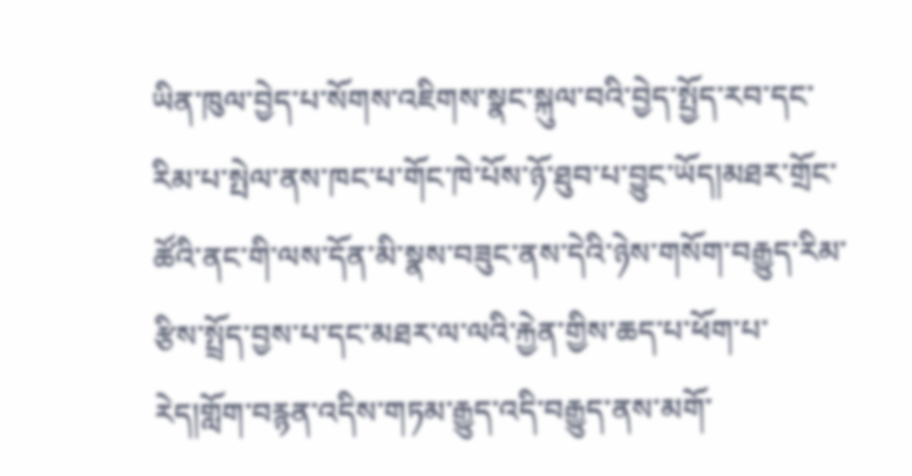ཡིན་ཁུལ་བྱེད་པ་སོགས་འཇིགས་སྣང་སྐུལ་བའི་བྱེད་སྤྱོད་རབ་དང་རིམ་པ་སྤེལ་ནས་ཁང་པ་གོང་ཁེ་པོས་ཉོ་ཐུབ་པ་བྱུང་ཡོད།མཐར་གྲོང་ཚོའི་ནང་གི་ལས་དོན་མི་སྣས་བཟུང་ནས་དེའི་ཉེས་གསོག་བརྒྱུད་རིམ་རྩིས་སྤྲོད་བྱས་པ་དང་མཐར་ལ་ལའི་རྐྱེན་གྱིས་ཆད་པ་ཕོག་པ་རེད།གློག་བརྙན་འདིས་གཏམ་རྒྱུད་འདི་བརྒྱུད་ནས་མགོ་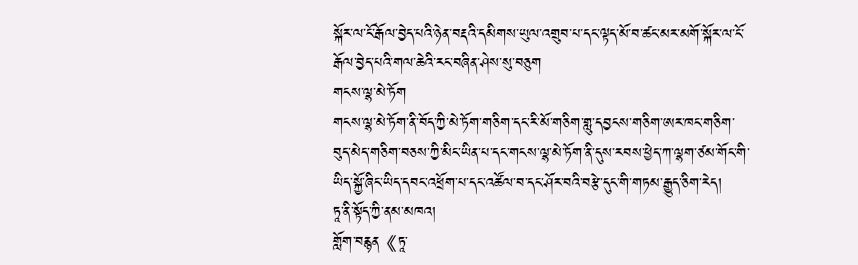སྐོར་ལ་ངོ་རྒོལ་བྱེད་པའི་ཉེན་བརྡའི་དམིགས་ཡུལ་འགྲུབ་པ་དང་ལྟད་མོ་བ་ཚང་མར་མགོ་སྐོར་ལ་ངོ་རྒོལ་བྱེད་པའི་གལ་ཆེའི་རང་བཞིན་ཤེས་སུ་བཅུག
གངས་ལྷ་མེ་ཏོག
གངས་ལྷ་མེ་ཏོག་ནི་བོད་ཀྱི་མེ་ཏོག་གཅིག་དང་རི་མོ་གཅིག་གླུ་དབྱངས་གཅིག་ཨར་ཁང་གཅིག་བུད་མེད་གཅིག་བཅས་ཀྱི་མིང་ཡིན་པ་དང་གངས་ལྷ་མེ་ཏོག་ནི་དུས་རབས་ཕྱེད་ཀ་ལྷག་ཙམ་གོང་གི་ཡིད་སྐྱོ་ཞིང་ཡིད་དབང་འཕྲོག་པ་དང་འཚོལ་བ་དང་ཤོར་བའི་བརྩེ་དུང་གི་གཏམ་རྒྱུད་ཅིག་རེད།
ཏཱ་ནི་སྟོད་ཀྱི་ནམ་མཁའ།
གློག་བརྙན《ཏཱ་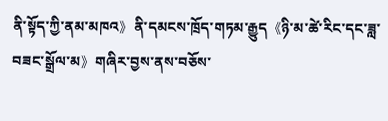ནི་སྟོད་ཀྱི་ནམ་མཁའ》ནི་དམངས་ཁྲོད་གཏམ་རྒྱུད《ཉི་མ་ཚེ་རིང་དང་ཟླ་བཟང་སྒྲོལ་མ》གཞིར་བྱས་ནས་བཅོས་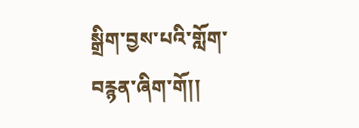སྒྲིག་བྱས་པའི་གློག་བརྙན་ཞིག་གོ།།